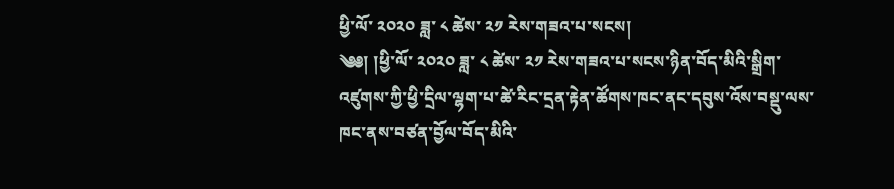ཕྱི་ལོ་ ༢༠༢༠ ཟླ་ ༨ ཚེས་ ༢༡ རེས་གཟའ་པ་སངས།
༄༅། །ཕྱི་ལོ་ ༢༠༢༠ ཟླ་ ༨ ཚེས་ ༢༡ རེས་གཟའ་པ་སངས་ཉིན་བོད་མིའི་སྒྲིག་འཛུགས་ཀྱི་ཕྱི་དྲིལ་ལྷག་པ་ཚེ་རིང་དྲན་རྟེན་ཚོགས་ཁང་ནང་དབུས་འོས་བསྡུ་ལས་ཁང་ནས་བཙན་བྱོལ་བོད་མིའི་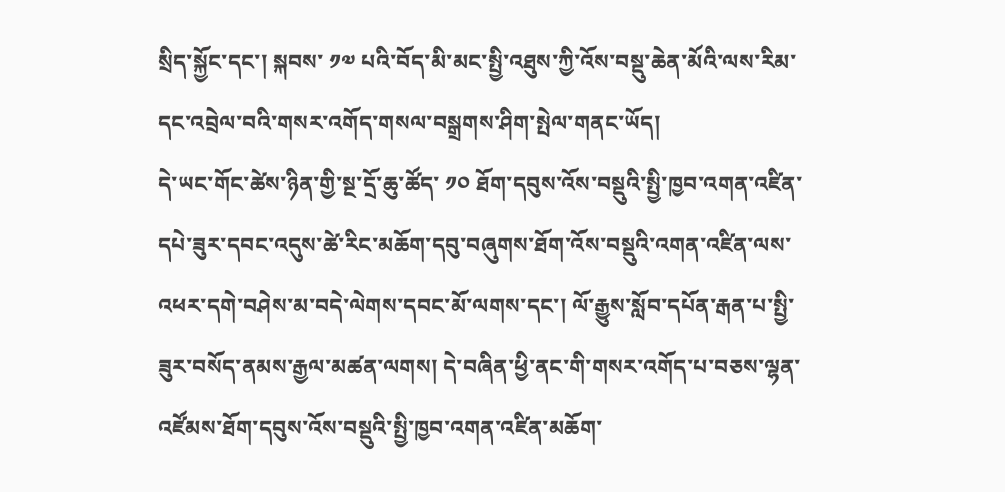སྲིད་སྐྱོང་དང་། སྐབས་ ༡༧ པའི་བོད་མི་མང་སྤྱི་འཐུས་ཀྱི་འོས་བསྡུ་ཆེན་མོའི་ལས་རིམ་དང་འབྲེལ་བའི་གསར་འགོད་གསལ་བསྒྲགས་ཤིག་སྤེལ་གནང་ཡོད།
དེ་ཡང་གོང་ཚེས་ཉིན་གྱི་སྔ་དྲོ་ཆུ་ཚོད་ ༡༠ ཐོག་དབུས་འོས་བསྡུའི་སྤྱི་ཁྱབ་འགན་འཛིན་དཔེ་ཟུར་དབང་འདུས་ཚེ་རིང་མཆོག་དབུ་བཞུགས་ཐོག་འོས་བསྡུའི་འགན་འཛིན་ལས་འཕར་དགེ་བཤེས་མ་བདེ་ལེགས་དབང་མོ་ལགས་དང་། ལོ་རྒྱུས་སློབ་དཔོན་རྒན་པ་སྤྱི་ཟུར་བསོད་ནམས་རྒྱལ་མཚན་ལགས། དེ་བཞིན་ཕྱི་ནང་གི་གསར་འགོད་པ་བཅས་ལྷན་འཛོམས་ཐོག་དབུས་འོས་བསྡུའི་སྤྱི་ཁྱབ་འགན་འཛིན་མཆོག་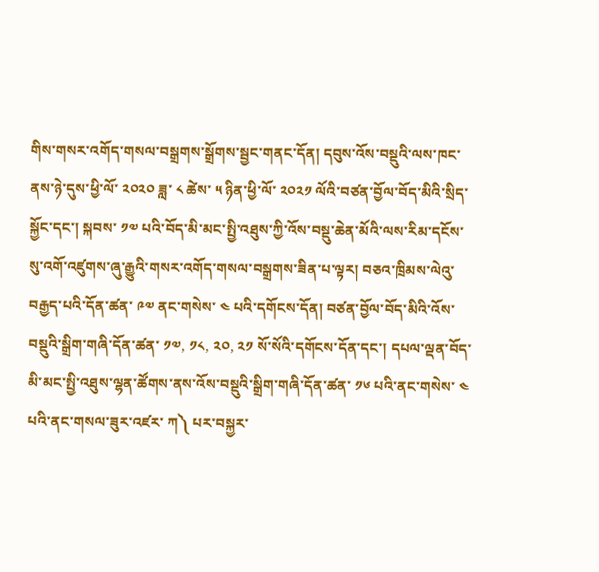གིས་གསར་འགོད་གསལ་བསྒྲགས་སྒྲོགས་སྦྱང་གནང་དོན། དབུས་འོས་བསྡུའི་ལས་ཁང་ནས་ཉེ་དུས་ཕྱི་ལོ་ ༢༠༢༠ ཟླ་ ༨ ཚེས་ ༥ ཉིན་ཕྱི་ལོ་ ༢༠༢༡ ལོའི་བཙན་བྱོལ་བོད་མིའི་སྲིད་སྐྱོང་དང་། སྐབས་ ༡༧ པའི་བོད་མི་མང་སྤྱི་འཐུས་ཀྱི་འོས་བསྡུ་ཆེན་མོའི་ལས་རིམ་དངོས་སུ་འགོ་འཛུགས་ཞུ་རྒྱུའི་གསར་འགོད་གསལ་བསྒྲགས་ཟིན་པ་ལྟར། བཅའ་ཁྲིམས་ལེའུ་བརྒྱད་པའི་དོན་ཚན་ ༩༧ ནང་གསེས་ ༤ པའི་དགོངས་དོན། བཙན་བྱོལ་བོད་མིའི་འོས་བསྡུའི་སྒྲིག་གཞི་དོན་ཚན་ ༡༧, ༡༨, ༢༠, ༢༡ སོ་སོའི་དགོངས་དོན་དང་། དཔལ་ལྡན་བོད་མི་མང་སྤྱི་འཐུས་ལྷན་ཚོགས་ནས་འོས་བསྡུའི་སྒྲིག་གཞི་དོན་ཚན་ ༡༦ པའི་ནང་གསེས་ ༤ པའི་ནང་གསལ་ཟུར་འཛར་ ཀ༽ པར་བསྐྱར་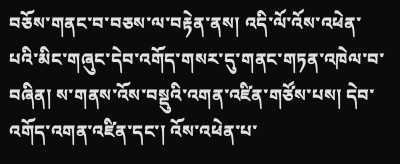བཅོས་གནང་བ་བཅས་ལ་བརྟེན་ནས། འདི་ལོ་འོས་འཕེན་པའི་མིང་གཞུང་དེབ་འགོད་གསར་དུ་གནང་གཏན་འཁེལ་བ་བཞིན། ས་གནས་འོས་བསྡུའི་འགན་འཛིན་གཙོས་པས། དེབ་འགོད་འགན་འཛིན་དང་། འོས་འཕེན་པ་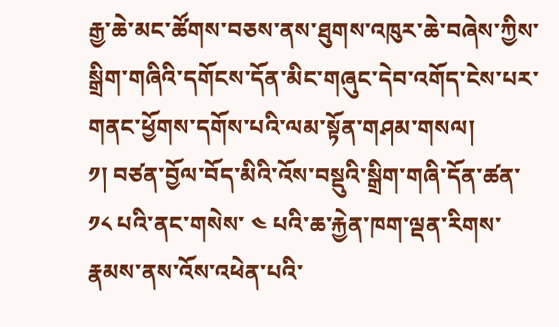རྒྱ་ཆེ་མང་ཚོགས་བཅས་ནས་ཐུགས་འཁུར་ཆེ་བཞེས་ཀྱིས་སྒྲིག་གཞིའི་དགོངས་དོན་མིང་གཞུང་དེབ་འགོད་ངེས་པར་གནང་ཕྱོགས་དགོས་པའི་ལམ་སྟོན་གཤམ་གསལ།
༡། བཙན་བྱོལ་བོད་མིའི་འོས་བསྡུའི་སྒྲིག་གཞི་དོན་ཚན་ ༡༨ པའི་ནང་གསེས་ ༤ པའི་ཆ་རྐྱེན་ཁག་ལྡན་རིགས་རྣམས་ནས་འོས་འཕེན་པའི་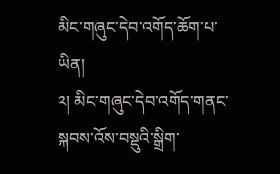མིང་གཞུང་དེབ་འགོད་ཆོག་པ་ཡིན།
༢། མིང་གཞུང་དེབ་འགོད་གནང་སྐབས་འོས་བསྡུའི་སྒྲིག་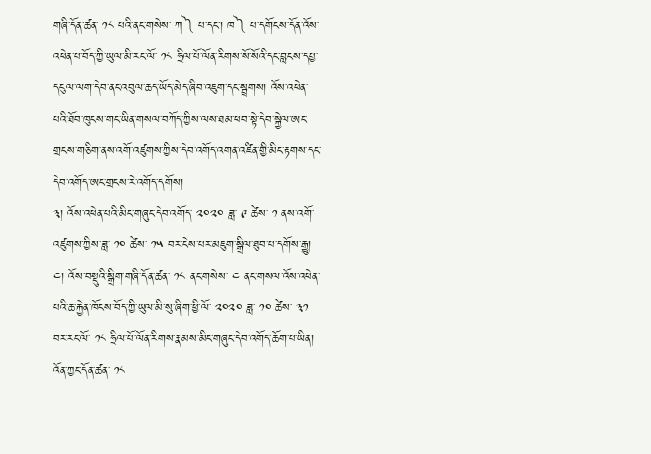གཞི་དོན་ཚན་ ༡༨ པའི་ནང་གསེས་ ཀ༽ པ་དང་། ཁ༽ པ་དགོངས་དོན་འོས་འཕེན་པ་བོད་ཀྱི་ཡུལ་མི་རང་ལོ་ ༡༨ ཧྲིལ་པོ་ལོན་རིགས་སོ་སོའི་དང་བླངས་དཔྱ་དངུལ་ལག་དེབ་ནང་འབུལ་ཆད་ཡོད་མེད་ཞིབ་འཇུག་དང་སྦྲགས། འོས་འཕེན་པའི་ཐོབ་ཁུངས་གང་ཡིན་གསལ་བཀོད་ཀྱིས་ལས་ཐམ་ཕབ་སྟེ་དེབ་སྐྱེལ་ཨང་གྲངས་གཅིག་ནས་འགོ་འཛུགས་ཀྱིས་དེབ་འགོད་འགན་འཛིན་གྱི་མིང་རྟགས་དང་དེབ་འགོད་ཨང་གྲངས་རེ་འགོད་དགོས།
༣། འོས་འཕེན་པའི་མིང་གཞུང་དེབ་འགོད་ ༢༠༢༠ ཟླ་ ༩ ཚེས་ ༡ ནས་འགོ་འཛུགས་ཀྱིས་ཟླ་ ༡༠ ཚེས་ ༡༥ བར་ངེས་པར་མཇུག་སྒྲིལ་ཐུབ་པ་དགོས་རྒྱུ།
༤། འོས་བསྡུའི་སྒྲིག་གཞི་དོན་ཚན་ ༡༨ ནང་གསེས་ ༤ ནང་གསལ་འོས་འཕེན་པའི་ཆ་རྐྱེན་ཁོངས་བོད་ཀྱི་ཡུལ་མི་སུ་ཞིག་ཕྱི་ལོ་ ༢༠༢༠ ཟླ་ ༡༠ ཚེས་ ༣༡ བར་རང་ལོ་ ༡༨ ཧྲིལ་པོ་ལོན་རིགས་རྣམས་མིང་གཞུང་དེབ་འགོད་ཆོག་པ་ཡིན། འོན་ཀྱང་དོན་ཚན་ ༡༨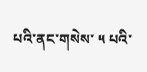པའི་ནང་གསེས་ ༥ པའི་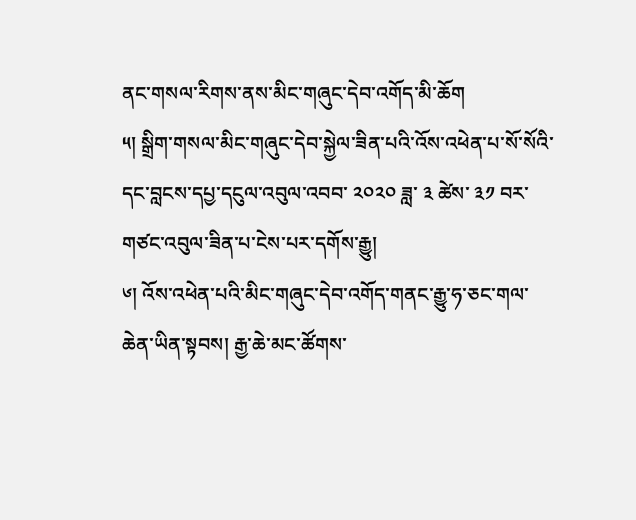ནང་གསལ་རིགས་ནས་མིང་གཞུང་དེབ་འགོད་མི་ཆོག
༥། སྒྲིག་གསལ་མིང་གཞུང་དེབ་སྐྱེལ་ཟིན་པའི་འོས་འཕེན་པ་སོ་སོའི་དང་བླངས་དཔྱ་དངུལ་འབུལ་འབབ་ ༢༠༢༠ ཟླ་ ༣ ཚེས་ ༣༡ བར་གཙང་འབུལ་ཟིན་པ་ངེས་པར་དགོས་རྒྱུ།
༦། འོས་འཕེན་པའི་མིང་གཞུང་དེབ་འགོད་གནང་རྒྱུ་ཧ་ཅང་གལ་ཆེན་ཡིན་སྟབས། རྒྱ་ཆེ་མང་ཚོགས་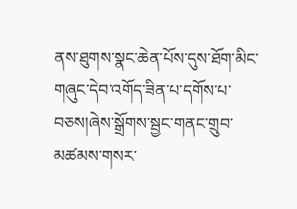ནས་ཐུགས་སྣང་ཆེན་པོས་དུས་ཐོག་མིང་གཞུང་དེབ་འགོད་ཟིན་པ་དགོས་པ་བཅས།ཞེས་སྒྲོགས་སྦྱང་གནང་གྲུབ་མཚམས་གསར་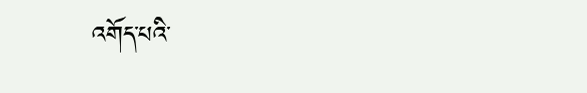འགོད་པའི་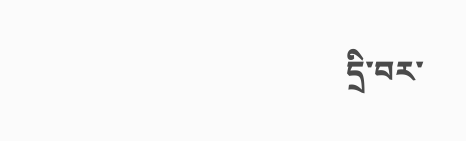དྲི་བར་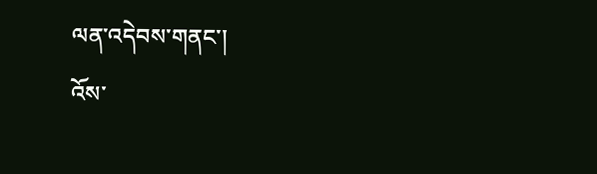ལན་འདེབས་གནང་།
འོས་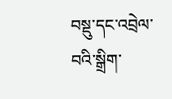བསྡུ་དང་འབྲེལ་བའི་སྒྲིག་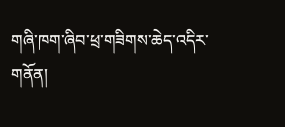གཞི་ཁག་ཞིབ་ཕྲ་གཟིགས་ཆེད་འདིར་གནོན།